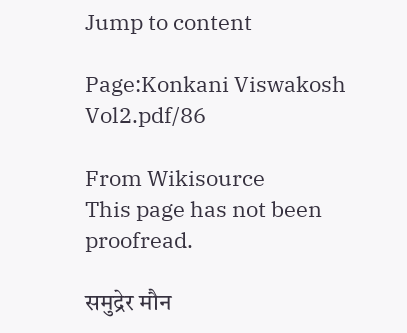Jump to content

Page:Konkani Viswakosh Vol2.pdf/86

From Wikisource
This page has not been proofread.

समुद्रेर मौन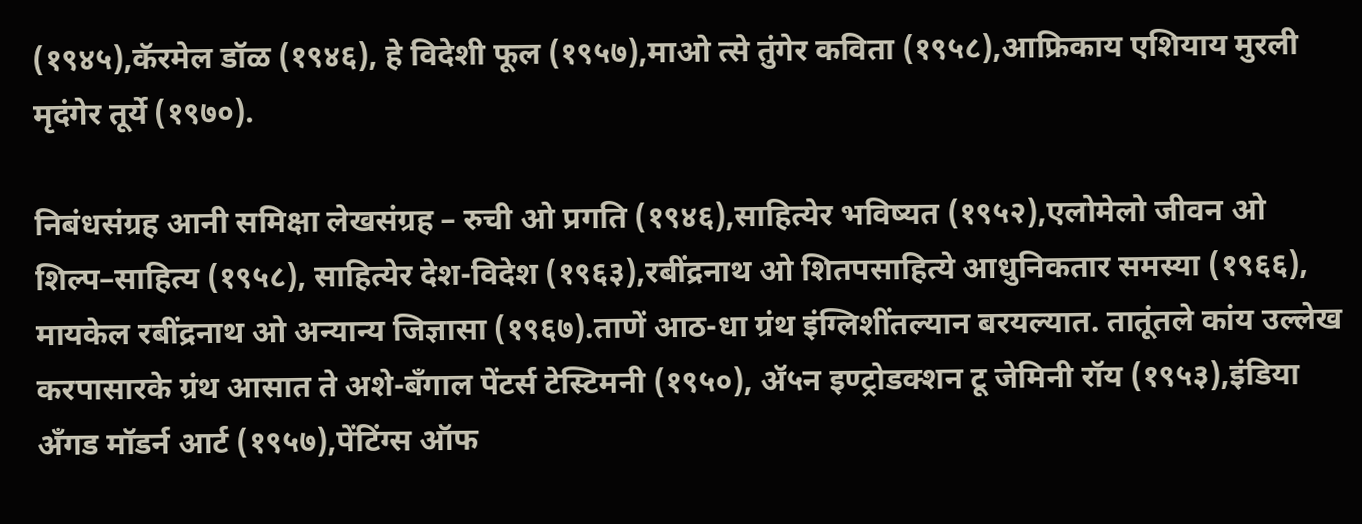(१९४५),कॅरमेल डॉळ (१९४६), हे विदेशी फूल (१९५७),माओ त्से तुंगेर कविता (१९५८),आफ्रिकाय एशियाय मुरली मृदंगेर तूर्ये (१९७०).

निबंधसंग्रह आनी समिक्षा लेखसंग्रह – रुची ओ प्रगति (१९४६),साहित्येर भविष्यत (१९५२),एलोमेलो जीवन ओ शिल्प–साहित्य (१९५८), साहित्येर देश-विदेश (१९६३),रबींद्रनाथ ओ शितपसाहित्ये आधुनिकतार समस्या (१९६६), मायकेल रबींद्रनाथ ओ अन्यान्य जिज्ञासा (१९६७).ताणें आठ-धा ग्रंथ इंग्लिशींतल्यान बरयल्यात. तातूंतले कांय उल्लेख करपासारके ग्रंथ आसात ते अशे-बॅंगाल पेंटर्स टेस्टिमनी (१९५०), ॲ५न इण्ट्रोडक्शन टू जेमिनी रॉय (१९५३),इंडिया ॲंगड मॉडर्न आर्ट (१९५७),पेंटिंग्स ऑफ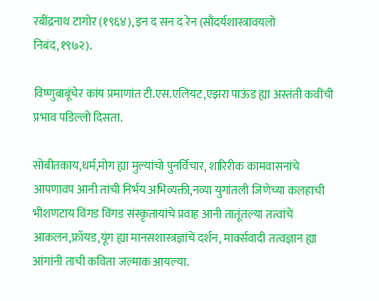रबींद्रनाथ टागोर (१९६४), इन द सन द रेन (सौंदर्यशास्त्रावयलो निबंद,१९७२).

विष्णुबाबूंचेर कांय प्रमाणांत टी.एस.एलियट,एझरा पाऊंड ह्या अस्तंती कवींची प्रभाव पडिल्लो दिसता.

सोबीतकाय,धर्म,मोग ह्या मुल्यांचो पुनर्विचार, शारिरीक कामवासनांचे आपणावप आनी तांची निर्भय अभिव्यक्ती,नव्या युगांतली जिणेच्या कलहाची भीशणटाय विंगड विंगड संस्कृतायांचे प्रवाह आनी तातूंतल्या तत्वांचें आकलन,फ्रॉयड,यूंग ह्या मानसशास्त्रज्ञांचें दर्शन, मार्क्सवादी तत्वज्ञान ह्या आंगांनी ताची कविता जल्माक आयल्या.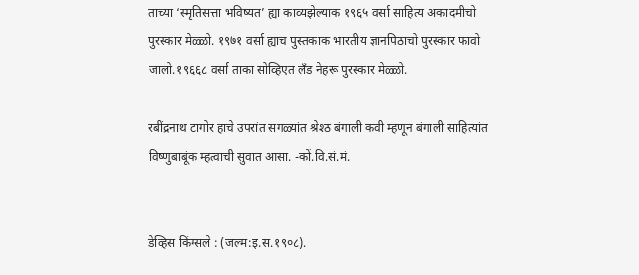ताच्या ‘स्मृतिसत्ता भविष्यत’ ह्या काव्यझेल्याक १९६५ वर्सा साहित्य अकादमीचो पुरस्कार मेळ्ळो. १९७१ वर्सा ह्याच पुस्तकाक भारतीय ज्ञानपिठाचो पुरस्कार फावो जालो.१९६६८ वर्सा ताका सोव्हिएत लॅंड नेहरू पुरस्कार मेळ्ळो.

रबींद्रनाथ टागोर हाचे उपरांत सगळ्यांत श्रेश्ठ बंगाली कवी म्हणून बंगाली साहित्यांत विष्णुबाबूंक म्हत्वाची सुवात आसा. -कों.वि.सं.मं.


डेव्हिस किंग्सले : (जल्म:इ.स.१९०८).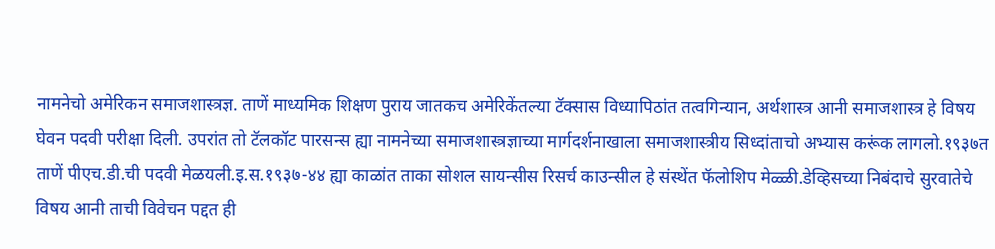नामनेचो अमेरिकन समाजशास्त्रज्ञ. ताणें माध्यमिक शिक्षण पुराय जातकच अमेरिकेंतल्या टॅक्सास विध्यापिठांत तत्वगिन्यान, अर्थशास्त्र आनी समाजशास्त्र हे विषय घेवन पदवी परीक्षा दिली. उपरांत तो टॅलकॉट पारसन्स ह्या नामनेच्या समाजशास्त्रज्ञाच्या मार्गदर्शनाखाला समाजशास्त्रीय सिध्दांताचो अभ्यास करूंक लागलो.१९३७त ताणें पीएच.डी.ची पदवी मेळयली.इ.स.१९३७-४४ ह्या काळांत ताका सोशल सायन्सीस रिसर्च काउन्सील हे संस्थेंत फॅलोशिप मेळ्ळी.डेव्हिसच्या निबंदाचे सुरवातेचे विषय आनी ताची विवेचन पद्दत ही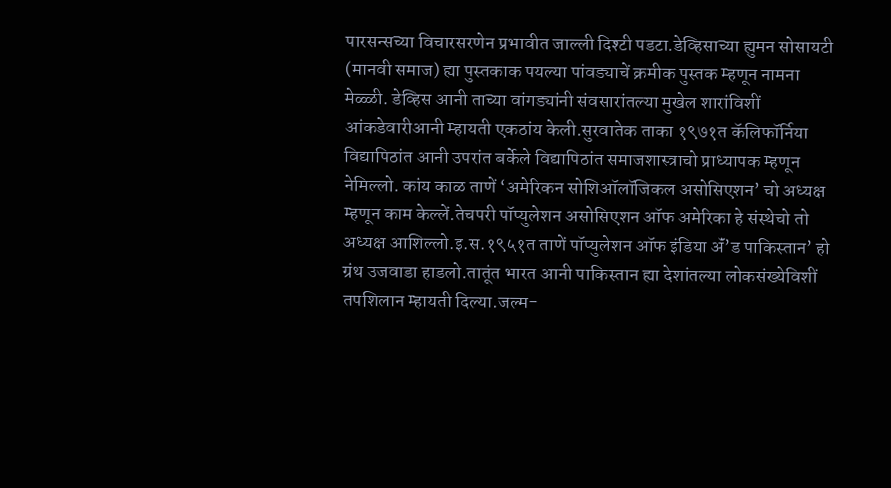पारसन्सच्या विचारसरणेन प्रभावीत जाल्ली दिश्टी पडटा.डेव्हिसाच्या ह्युमन सोसायटी (मानवी समाज) ह्या पुस्तकाक पयल्या पांवड्याचें क्रमीक पुस्तक म्हणून नामना मेळ्ळी. डेव्हिस आनी ताच्या वांगड्यांनी संवसारांतल्या मुखेल शारांविशीं आंकडेवारीआनी म्हायती एकठांय केली.सुरवातेक ताका १९७१त कॅलिफॉर्निया विद्यापिठांत आनी उपरांत बर्केले विद्यापिठांत समाजशास्त्राचो प्राध्यापक म्हणून नेमिल्लो. कांय काळ ताणें ‘अमेरिकन सोशिऑलॉजिकल असोसिएशन’ चो अध्यक्ष म्हणून काम केल्लें.तेचपरी पॉप्युलेशन असोसिएशन ऑफ अमेरिका हे संस्थेचो तो अध्यक्ष आशिल्लो.इ.स.१९५१त ताणें पॉप्युलेशन ऑफ इंडिया ॲं’ड पाकिस्तान’ हो ग्रंथ उजवाडा हाडलो.तातूंत भारत आनी पाकिस्तान ह्या देशांतल्या लोकसंख्येविशीं तपशिलान म्हायती दिल्या.जल्म-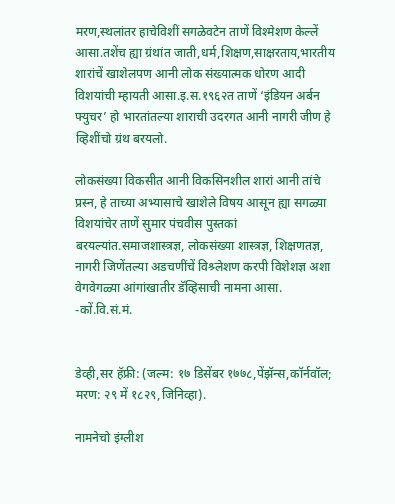मरण,स्थलांतर हाचेविशीं सगळेवटेन ताणें विश्मेशण केल्लें आसा.तशेंच ह्या ग्रंथांत जाती,धर्म,शिक्षण,साक्षरताय,भारतीय शारांचें खाशेलपण आनी लोक संख्यात्मक धोरण आदी विशयांची म्हायती आसा.इ.स.१९६२त ताणें ‘इंडियन अर्बन फ्युचर’ हो भारतांतल्या शाराची उदरगत आनी नागरी जीण हे व्हिशींचो ग्रंथ बरयलो.

लोकसंख्या विकसीत आनी विकसिनशील शारां आनी तांचे प्रस्न, हे ताच्या अभ्यासाचे खाशेले विषय आसून ह्या सगळ्या विशयांचेर ताणें सुमार पंचवीस पुस्तकां बरयल्यांत.समाजशास्त्रज्ञ, लोकसंख्या शास्त्रज्ञ, शिक्षणतज्ञ, नागरी जिणेंतल्या अडचणींचें विश्र्लेशण करपी विशेशज्ञ अशा वेगवेगळ्या आंगांखातीर डॅव्हिसाची नामना आसा. -कों.वि.सं.मं.


डेव्ही,सर हॅफ्री: (जल्म: १७ डिसेंबर १७७८,पेंझॅन्स,कॉर्नवॉल; मरण: २९ में १८२९,जिनिव्हा).

नामनेचो इंग्लीश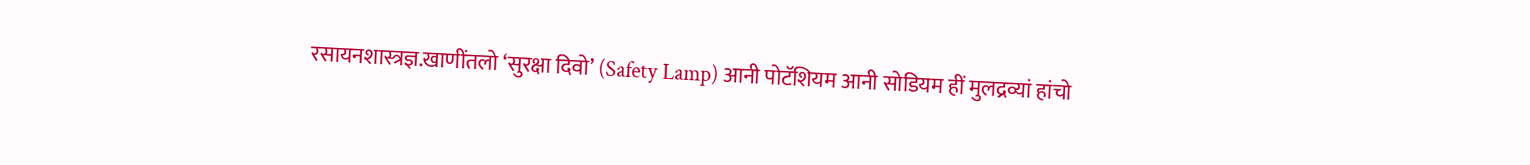रसायनशास्त्रज्ञ.खाणींतलो ‘सुरक्षा दिवो’ (Safety Lamp) आनी पोटॅशियम आनी सोडियम हीं मुलद्रव्यां हांचो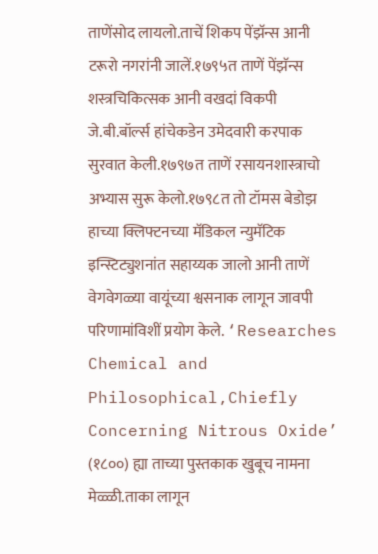ताणेंसोद लायलो.ताचें शिकप पेंझॅन्स आनी टरूरो नगरांनी जालें.१७९५त ताणें पेंझॅन्स शस्त्रचिकित्सक आनी वखदां विकपी जे.बी.बॉर्ल्स हांचेकडेन उमेदवारी करपाक सुरवात केली.१७९७त ताणें रसायनशास्त्राचो अभ्यास सुरू केलो.१७९८त तो टॉमस बेडोझ हाच्या क्लिफ्टनच्या मॅडिकल न्युमॅटिक इन्स्टिट्युशनांत सहाय्यक जालो आनी ताणें वेगवेगळ्या वायूंच्या श्वसनाक लागून जावपी परिणामांविशीं प्रयोग केले. ‘Researches Chemical and Philosophical,Chiefly Concerning Nitrous Oxide’ (१८००) ह्या ताच्या पुस्तकाक खुबूच नामना मेळ्ळी.ताका लागून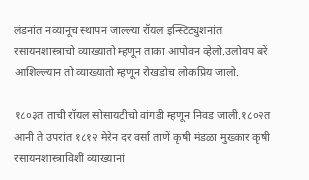लंडनांत नव्यानूच स्थापन जाल्ल्या रॉयल इन्स्टिट्युशनांत रसायनशास्त्राचो व्याख्यातो म्हणून ताका आपोवन व्हेलो.उलोवप बरें आशिल्ल्यान तो व्याख्यातो म्हणून रोखडोच लोकप्रिय जालो.

१८०३त ताची रॉयल सोसायटीचो वांगडी म्हणून निवड जाली.१८०२त आनी ते उपरांत १८१२ मेरेन दर वर्सा ताणें कृषी मंडळा मुख्कार कृषी रसायनशास्त्राविशीं व्याख्यानां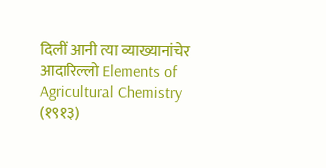दिलीं आनी त्या व्याख्यानांचेर आदारिल्लो Elements of Agricultural Chemistry (१९१३)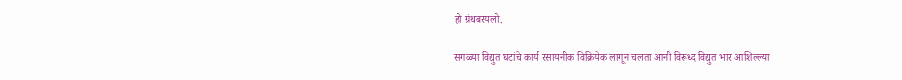हो ग्रंथबरयलो.

सगळ्या विद्युत घटांचे कार्य रसायनीक विक्रियेक लागून चलता आनी विरूध्द विद्युत भार आशिल्ल्या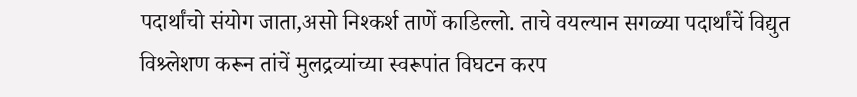पदार्थांचो संयोग जाता,असो निश्कर्श ताणें काडिल्लो. ताचे वयल्यान सगळ्या पदार्थांचें विद्युत विश्र्लेशण करून तांचें मुलद्रव्यांच्या स्वरूपांत विघटन करप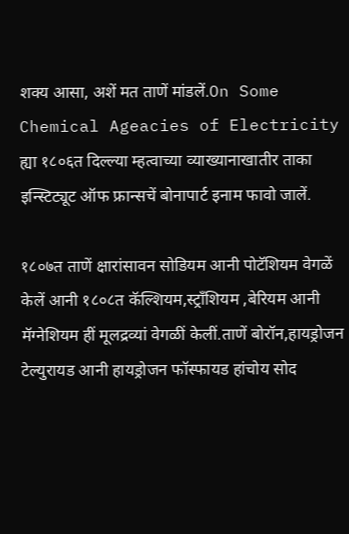शक्य आसा, अशें मत ताणें मांडलें.On Some Chemical Ageacies of Electricity ह्या १८०६त दिल्ल्या म्हत्वाच्या व्याख्यानाखातीर ताका इन्स्टिट्यूट ऑफ फ्रान्सचें बोनापार्ट इनाम फावो जालें.

१८०७त ताणें क्षारांसावन सोडियम आनी पोटॅशियम वेगळें केलें आनी १८०८त कॅल्शियम,स्ट्रॉंशियम ,बेरियम आनी मॅग्नेशियम हीं मूलद्रव्यां वेगळीं केलीं.ताणें बोरॉन,हायड्रोजन टेल्युरायड आनी हायड्रोजन फॉस्फायड हांचोय सोद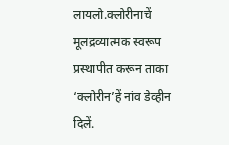लायलो.क्लोरीनाचें मूलद्रव्यात्मक स्वरूप प्रस्थापीत करून ताका ‘क्लोरीन’हें नांव डेव्हीन दिलें.